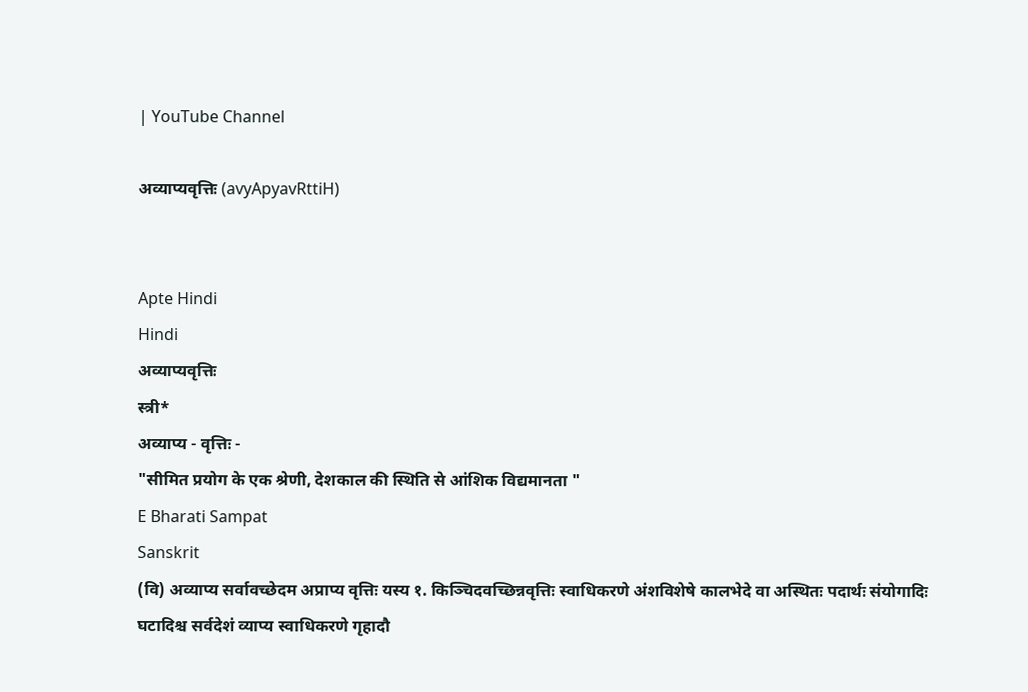| YouTube Channel

अव्याप्यवृत्तिः (avyApyavRttiH)


Apte Hindi
Hindi
अव्याप्यवृत्तिः
स्त्री*
अव्याप्य - वृत्तिः -
"सीमित प्रयोग के एक श्रेणी, देशकाल की स्थिति से आंशिक विद्यमानता "
E Bharati Sampat
Sanskrit
(वि) अव्याप्य सर्वावच्छेदम अप्राप्य वृत्तिः यस्य १. किञ्चिदवच्छिन्नवृत्तिः स्वाधिकरणे अंशविशेषे कालभेदे वा अस्थितः पदार्थः संयोगादिः घटादिश्च सर्वदेशं व्याप्य स्वाधिकरणे गृहादौ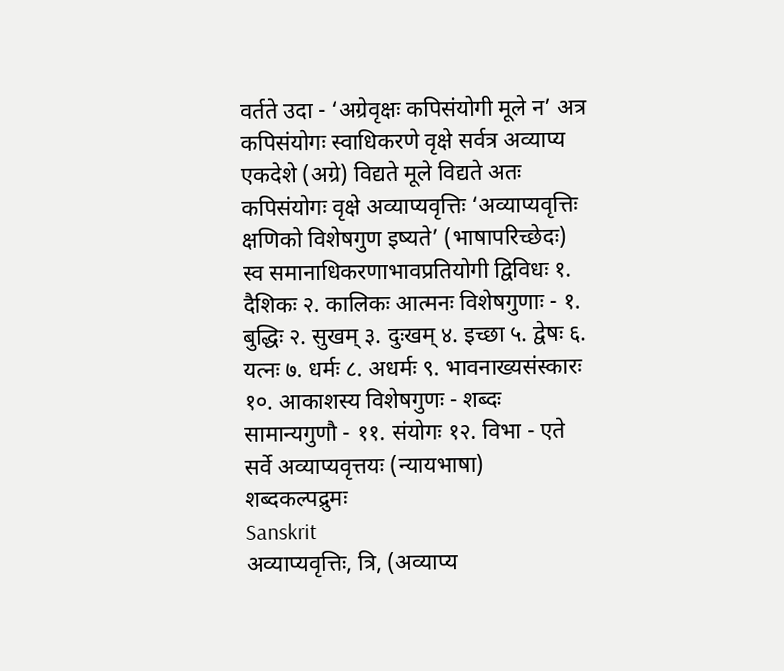वर्तते उदा - ‘अग्रेवृक्षः कपिसंयोगी मूले न’ अत्र कपिसंयोगः स्वाधिकरणे वृक्षे सर्वत्र अव्याप्य एकदेशे (अग्रे) विद्यते मूले विद्यते अतः कपिसंयोगः वृक्षे अव्याप्यवृत्तिः ‘अव्याप्यवृत्तिः क्षणिको विशेषगुण इष्यते’ (भाषापरिच्छेदः) स्व समानाधिकरणाभावप्रतियोगी द्विविधः १. दैशिकः २. कालिकः आत्मनः विशेषगुणाः - १. बुद्धिः २. सुखम् ३. दुःखम् ४. इच्छा ५. द्वेषः ६. यत्नः ७. धर्मः ८. अधर्मः ९. भावनाख्यसंस्कारः १०. आकाशस्य विशेषगुणः - शब्दः सामान्यगुणौ - ११. संयोगः १२. विभा - एते सर्वे अव्याप्यवृत्तयः (न्यायभाषा)
शब्दकल्पद्रुमः
Sanskrit
अव्याप्यवृत्तिः, त्रि, (अव्याप्य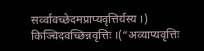सर्व्वावच्छेदमप्राप्यवृत्तिर्यस्य ।) किञ्चिदवच्छिन्नवृत्तिः ।(“अव्याप्यवृत्तिः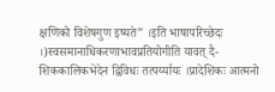क्षणिको विशेषगुण इष्यते” ।इति भाषापरिच्छेदः ।)स्वसमानाधिकरणाभावप्रतियोगीति यावत् दै-शिककालिकभेदेन द्विविधः तत्पर्य्यायः ।प्रादेशिकः आत्मनो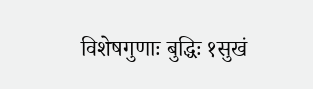विशेषगुणाः बुद्धिः १सुखं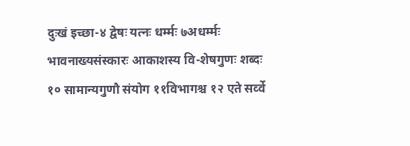दुःखं इच्छा-४ द्वेषः यत्नः धर्म्मः ७अधर्म्मः भावनाख्यसंस्कारः आकाशस्य वि-शेषगुणः शब्दः १० सामान्यगुणौ संयोग ११विभागश्च १२ एते सर्व्वे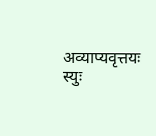अव्याप्यवृत्तयः स्युः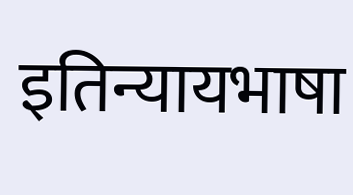इतिन्यायभाषा